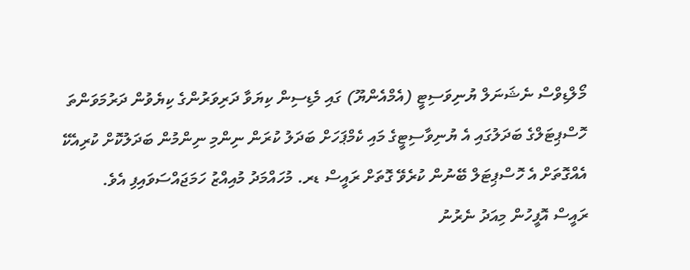މޯލްޑިވްސް ނެޝަނަލް ޔުނިވަސިޓީ (އެމްއެންޔޫ) ގައި މެޑިސިން ކިޔަވާ ދަރިވަރުންގެ ކިޔެވުން ދަރުމަވަންތަ ހޮސްޕިޓަލްގެ ބަދަލުގައި އެ ޔުނިވާސިޓީގެ މައި ކެމްޕަހަށް ބަދަލު ކުރަން ނިންމި ނިންމުން ބަދަލުކޮށް ކުރިއެކޭ އެއްގޮތަށް އެ ހޮސްޕިޓަލް ބޭނުން ކުރެވޭ ގޮތަށް ރައީސް ޑރ. މުހައްމަދު މުއިއްޒު ހަމަޖައްސަވައިފި އެވެ.
ރައީސް އޮފީހުން މިއަދު ނެރުނު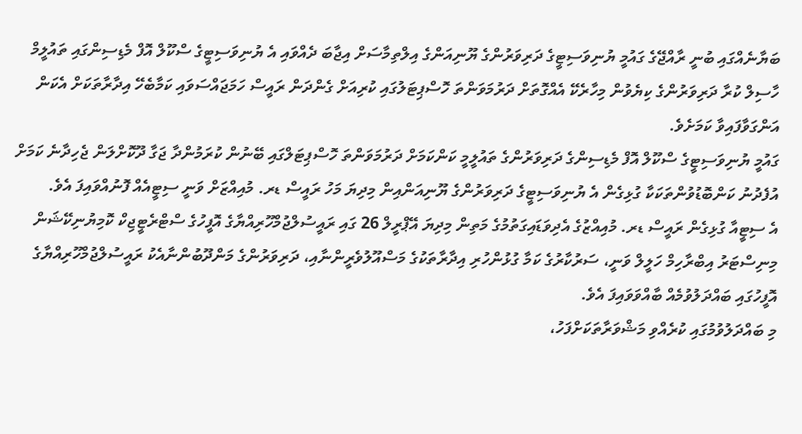ބަޔާނެއްގައި ބުނީ ރާއްޖޭގެ ގައުމީ ޔުނިވަސިޓީގެ ދަރިވަރުންގެ ޔޫނިއަންގެ އިލްތިމާސަށް އިޖާބަ ދެއްވައި އެ ޔުނިވަސިޓީގެ ސްކޫލް އޮފް މެޑިސިންގައި ތައުލީމް ހާސިލް ކުރާ ދަރިވަރުންގެ ކިޔެވުން މިހާރެކޭ އެއްގޮތަށް ދަރުމަވަންތަ ހޮސްޕިޓަލުގައި ކުރިއަށް ގެންދަން ރައީސް ހަމަޖައްސަވައި ކަމާބެހޭ އިދާރާތަކަށް އެކަން އަންގަވާފައިވާ ކަމަށެވެ.
ގައުމީ ޔުނިވަސިޓީގެ ސްކޫލް އޮފް މެޑިސިންގެ ދަރިވަރުންގެ ތައުލީމީ ކަންކަމަށް ދަރުމަވަންތަ ހޮސްޕިޓަލްގައި ބޭނުން ކުރަމުންދާ ޖަގާ ދޫކޮށްލަން ޖެހިދާނެ ކަމަށް އުފެދުނު ކަންބޮޑުވުންތަކަކާ ގުޅިގެން އެ ޔުނިވަސިޓީގެ ދަރިވަރުންގެ ޔޫނިއަންއިން މިދިޔަ މަހު ރައީސް ޑރ. މުއިއްޒަށް ވަނީ ސިޓީއެއް ފޮނުއްވައިފަ އެވެ.
އެ ސިޓީއާ ގުޅިގެން ރައީސް ޑރ. މުއިއްޒުގެ އެދިވަޑައިގަތުމުގެ މަތިން މިދިޔަ އޭޕްރީލް 26 ގައި ރައީސުލްޖުމްހޫރިއްޔާގެ އޮފީހުގެ ސްޓްރެޓީޖިކް ކޮމިޔުނިކޭޝަން މިނިސްޓަރު އިބްރާހިމް ހަލީލް ވަނީ، ސަރުކާރުގެ ކަމާ ގުޅުންހުރި އިދާރާތަކުގެ މަސްއޫލުވެރީންނާއި، ދަރިވަރުންގެ މަންދޫބުންނާއެކު ރައީސުލްޖުމްހޫރިއްޔާގެ އޮފީހުގައި ބައްދަލުވުމެއް ބާއްވަވައިފަ އެވެ.
މި ބައްދަލުވުމުގައި ކުރެއްވި މަޝްވަރާތަކަށްފަހު،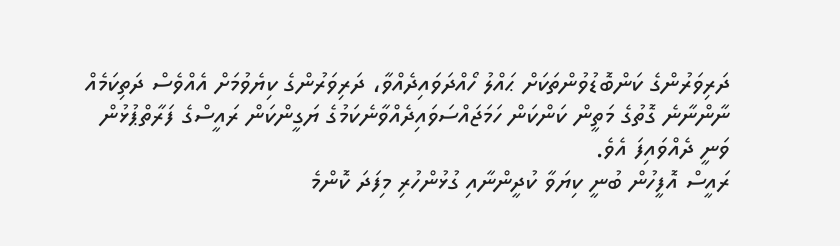ދަރިވަރުންގެ ކަންބޮޑުވުންތަކަށް ޙައްލު ހޯއްދަވައިދެއްވާ، ދަރިވަރުންގެ ކިޔެވުމަށް އެއްވެސް ދަތިކަމެއް ނާންނާނެ ގޮތުގެ މަތީން ކަންކަން ހަމަޖައްސަވައިދެއްވާނެކަމުގެ ޔަގީންކަން ރައީސްގެ ފަރާތްޕުޅުން ވަނީ ދެއްވައިފަ އެވެ.
ރައީސް އޮފީހުން ބުނީ ކިޔަވާ ކުދީންނާއި ގުޅުންހުރި މިފަދަ ކޮންމެ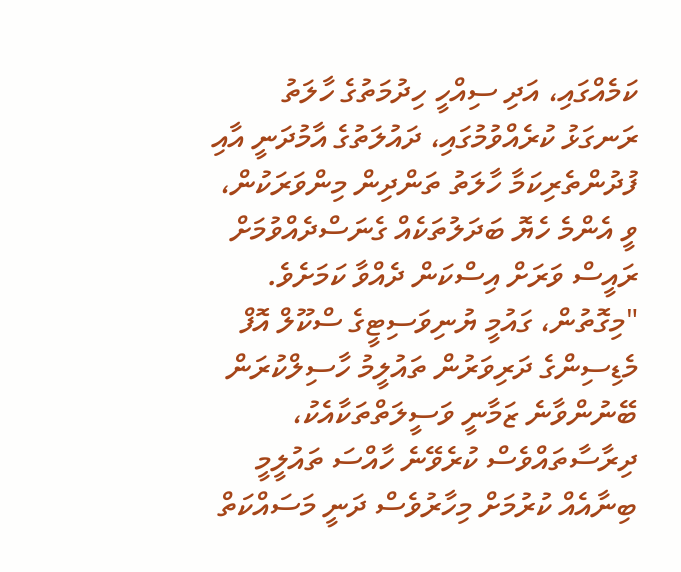ކަމެއްގައި، އަދި ސިއްހީ ހިދުމަތުގެ ހާލަތު ރަނގަޅު ކުރެއްވުމުގައި، ދައުލަތުގެ އާމުދަނީ އާއި ފުދުންތެރިކަމާ ހާލަތު ތަންދިން މިންވަރަކުން، ވީ އެންމެ ހެޔޮ ބަދަލުތަކެއް ގެނަސްދެއްވުމަށް ރައީސް ވަރަށް އިސްކަން ދެއްވާ ކަމަށެވެ.
"މިގޮތުން، ގައުމީ ޔުނިވަސިޓީގެ ސްކޫލް އޮފް މެޑިސިންގެ ދަރިވަރުން ތައުލީމު ހާސިލްކުރަން ބޭނުންވާނެ ޒަމާނީ ވަސީލަތްތަކާއެކު، ދިރާސާތައްވެސް ކުރެވޭނެ ހާއްސަ ތައުލީމީ ބިނާއެއް ކުރުމަށް މިހާރުވެސް ދަނީ މަސައްކަތް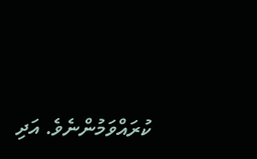ކުރައްވަމުންނެވެ. އަދި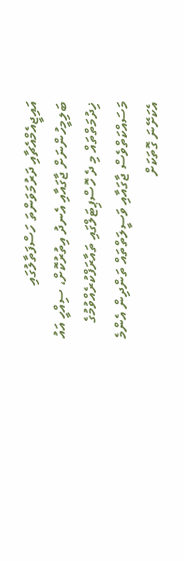އައިޖީއެމްއެޗާއި ދަރުމަވަންތަ ހަސްފަތާލުގައި ބަލިމީހުންނަށް ޖާގައާއި އެނދު އިތުރުކޮށް، ސިއްހީ އައު ޚިދުމަތްތައް މި ދެ ހޮސްޕިޓަލްގައި ތައާރަފްކުރެއްވުމުގެ މަސައްކަތްވެސް ޖާގައާއި ވަސީލަތްތައް ތަންދިން އެންމެ އެކަށޭނަ ގޮތަކަށް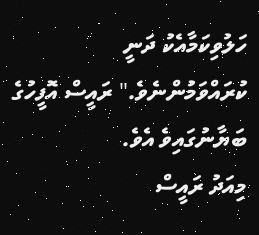ހަލުވިކަމާއެކު ދަނީ ކުރައްވަމުންނެވެ." ރައީސް އޮފީހުގެ ބަޔާނުގައިވެ އެވެ.
މިއަދު ރައީސް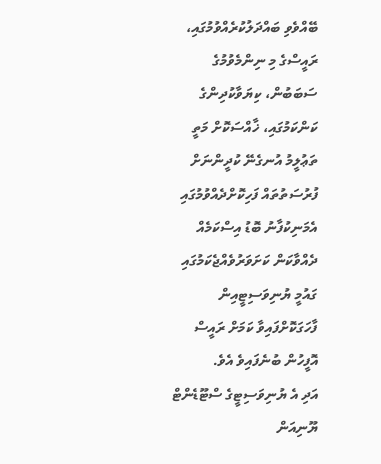ބޭއްވެވި ބައްދަލުކުރެއްވުމުގައި، ރައީސްގެ މި ނިންމެވުމުގެ ސަބަބުން، ކިޔަވާކުދިންގެ ކަންކަމުގައި، ޚާއްސަކޮށް މަތީ ތަޢުލީމު އުނގެނޭ ކުދީންނަށް ފުރުސަތުތައް ފަހިކޮށްދެއްވުމުގައި އެމަނިކުފާނު ބޮޑު އިސްކަމެއް ދެއްވާކަން ކަށަވަރުވެއްޖެކަމުގައި ގައުމީ ޔުނިވަސިޓީއިން ފާހަގަކޮށްފައިވާ ކަމަށް ރައީސް އޮފީހުން ބުނެފައިވެ އެވެ.
އަދި އެ ޔުނިވަސިޓީގެ ސްޓޫޑެންޓް ޔޫނިއަން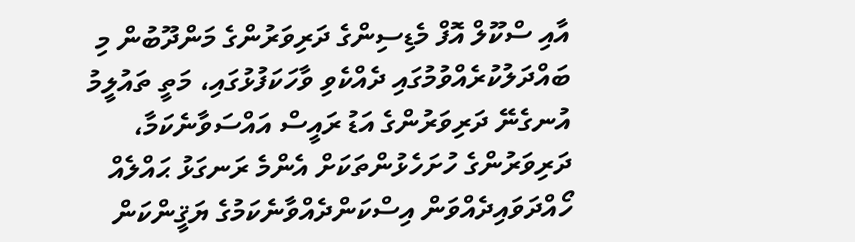އާއި ސްކޫލް އޮފް މެޑިސިންގެ ދަރިވަރުންގެ މަންދޫބުން މި ބައްދަލުކުރެއްވުމުގައި ދެއްކެވި ވާހަކަފުޅުގައި، މަތީ ތައުލީމު އުނގެނޭ ދަރިވަރުންގެ އަޑު ރައީސް އައްސަވާނެކަމާ، ދަރިވަރުންގެ ހުށަހެޅުންތަކަށް އެންމެ ރަނގަޅު ޙައްލެއް ހޯއްދަވައިދެއްވަން އިސްކަންދެއްވާނެކަމުގެ ޔަޤީންކަން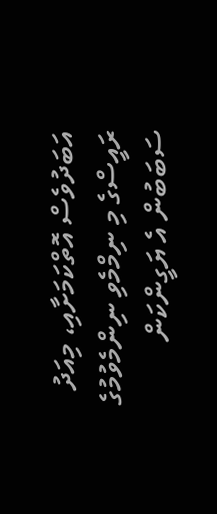އަބަދުވެސް އޮތްކަމަށާއި، މިއަދު ރައީސްގެ މި ނިމްމެވި ނިންމެވުމުގެ ސަބަބުން އެ ޔަގީންކަން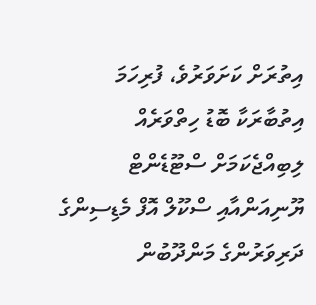އިތުރަށް ކަށަވަރުވެ، ފުރިހަމަ އިތުބާރަކާ ބޮޑު ހިތްވަރެއް ލިބިއްޖެކަމަށް ސްޓޫޑެންޓް ޔޫނިއަންއާއި ސްކޫލް އޮފް މެޑިސިންގެ ދަރިވަރުންގެ މަންދޫބުން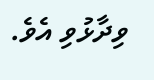ވިދާޅުވި އެވެ.